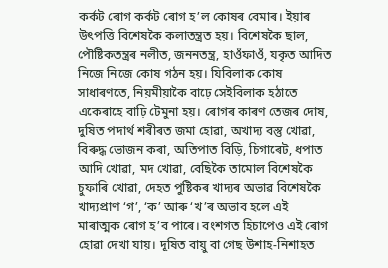কর্কট ৰোগ কর্কট ৰোগ হ’ল কোষৰ বেমাৰ। ইয়াৰ উৎপত্তি বিশেষকৈ কলাতন্ত্রত হয়। বিশেষকৈ ছাল, পৌষ্টিকতন্ত্ৰৰ নলীত, জননতন্ত্ৰ, হাওঁফাওঁ, যকৃত আদিত নিজে নিজে কোষ গঠন হয়। যিবিলাক কোষ সাধাৰণতে, নিয়মীয়াকৈ বাঢ়ে সেইবিলাক হঠাতে একেৰাহে বাঢ়ি টেমুনা হয়। ৰোগৰ কাৰণ তেজৰ দোষ, দুষিত পদার্থ শৰীৰত জমা হোৱা, অখাদ্য বস্তু খোৱা, বিৰুদ্ধ ভোজন কৰা, অতিপাত বিড়ি, চিগাৰেট, ধপাত আদি খোৱা, মদ খোৱা, বেছিকৈ তামোল বিশেষকৈ চুফাৰি খোৱা, দেহত পুষ্টিকৰ খাদ্যৰ অভাৱ বিশেষকৈ খাদ্যপ্রাণ ‘গ’, ‘ক’ আৰু ‘খ’ৰ অভাব হলে এই মাৰাত্মক ৰোগ হ’ব পাৰে। বংশগত হিচাপেও এই ৰোগ হোৱা দেখা যায়। দূষিত বায়ু বা গেছ উশাহ-নিশাহত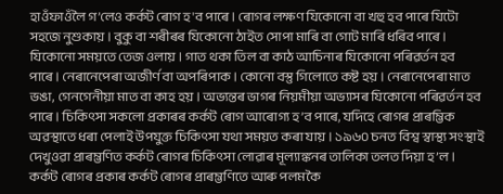হাওঁফাওঁলৈ গ’লেও কর্কট ৰোগ হ'ব পাৰে। ৰোগৰ লক্ষণ যিকোনো বা খহু হব পাৰে যিটো সহজে নুশুকায়। বুকু বা শৰীৰৰ যিকোনো ঠাইত সোপা মাৰি বা গোট মাৰি ধৰিব পাৰে। যিকোনো সময়তে তেজ ওলায়। গাত থকা তিল বা কাঠ আচিনাৰ যিকোনো পৰিৱর্তন হব পাৰে। নেৰানেপেৰা অজীর্ণ বা অপৰিপাক। কোনো বস্তু গিলোতে কষ্ট হয়। নেৰানেপেৰা মাত ভঙা, গেনগেনীয়া মাত বা কাহ হয়। অভ্যন্তৰ ভাগৰ নিয়মীয়া অভ্যাসৰ যিকোনো পৰিৱর্তন হব পাৰে। চিকিৎসা সকলো প্ৰকাৰৰ কৰ্কট ৰোগ আৰোগ্য হ’ব পাৰে, যদিহে ৰোগৰ প্ৰাৰম্ভিক অৱস্থাতে ধৰা পেলাই উপযুক্ত চিকিৎসা যথা সময়ত কৰা যায়। ১৯৬০ চনত বিশ্ব স্বাস্থ্য সংস্থাই দেখুওৱা প্ৰাৰম্ভণিত কৰ্কট ৰোগৰ চিকিৎসা লোৱাৰ মূল্যাঙ্কনৰ তালিকা তলত দিয়া হ’ল। কৰ্কট ৰোগৰ প্ৰকাৰ কৰ্কট ৰোগৰ প্ৰাৰম্ভণিতে আৰু পলমকৈ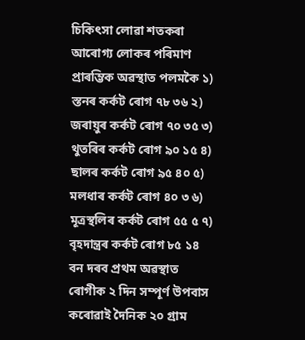চিকিৎসা লোৱা শতকৰা আৰোগ্য লোকৰ পৰিমাণ প্ৰাৰম্ভিক অৱস্থাত পলমকৈ ১) স্তনৰ কৰ্কট ৰোগ ৭৮ ৩৬ ২) জৰায়ুৰ কৰ্কট ৰোগ ৭০ ৩৫ ৩) থুতৰিৰ কৰ্কট ৰোগ ৯০ ১৫ ৪) ছালৰ কৰ্কট ৰোগ ৯৫ ৪০ ৫) মলধাৰ কৰ্কট ৰোগ ৪০ ৩ ৬) মূত্ৰস্থলিৰ কৰ্কট ৰোগ ৫৫ ৫ ৭) বৃহদান্ত্ৰৰ কৰ্কট ৰোগ ৮৫ ১৪ বন দৰব প্ৰথম অৱস্থাত ৰোগীক ২ দিন সম্পূৰ্ণ উপবাস কৰোৱাই দৈনিক ২০ গ্রাম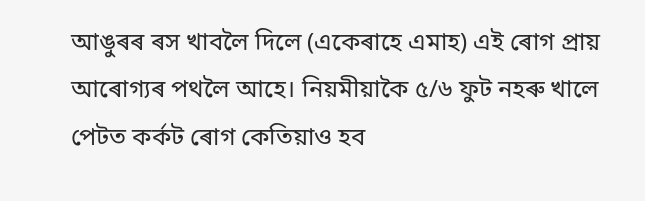আঙুৰৰ ৰস খাবলৈ দিলে (একেৰাহে এমাহ) এই ৰোগ প্রায় আৰোগ্যৰ পথলৈ আহে। নিয়মীয়াকৈ ৫/৬ ফুট নহৰু খালে পেটত কৰ্কট ৰোগ কেতিয়াও হব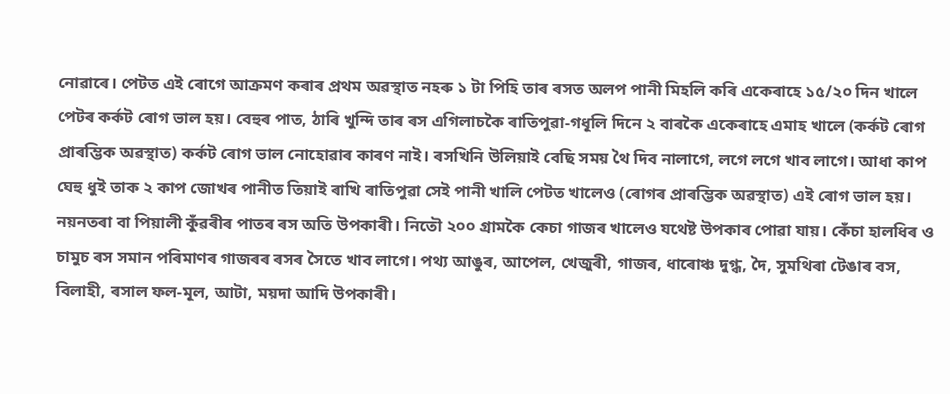নোৱাৰে। পেটত এই ৰোগে আক্রমণ কৰাৰ প্রথম অৱস্থাত নহৰু ১ টা পিহি তাৰ ৰসত অলপ পানী মিহলি কৰি একেৰাহে ১৫/২০ দিন খালে পেটৰ কর্কট ৰোগ ভাল হয়। বেহুৰ পাত, ঠাৰি খুন্দি তাৰ ৰস এগিলাচকৈ ৰাতিপুৱা-গধূলি দিনে ২ বাৰকৈ একেৰাহে এমাহ খালে (কর্কট ৰোগ প্রাৰম্ভিক অৱস্থাত) কর্কট ৰোগ ভাল নোহোৱাৰ কাৰণ নাই। ৰসখিনি উলিয়াই বেছি সময় থৈ দিব নালাগে, লগে লগে খাব লাগে। আধা কাপ ঘেহু ধুই তাক ২ কাপ জোখৰ পানীত তিয়াই ৰাখি ৰাতিপুৱা সেই পানী খালি পেটত খালেও (ৰোগৰ প্ৰাৰম্ভিক অৱস্থাত) এই ৰোগ ভাল হয়। নয়নতৰা বা পিয়ালী কুঁৱৰীৰ পাতৰ ৰস অতি উপকাৰী। নিতৌ ২০০ গ্ৰামকৈ কেচা গাজৰ খালেও যথেষ্ট উপকাৰ পোৱা যায়। কেঁচা হালধিৰ ও চামুচ ৰস সমান পৰিমাণৰ গাজৰৰ ৰসৰ সৈতে খাব লাগে। পথ্য আঙুৰ, আপেল, খেজুৰী, গাজৰ, ধাৰোঞ্চ দুগ্ধ, দৈ, সুমথিৰা টেঙাৰ বস, বিলাহী, ৰসাল ফল-মূল, আটা, ময়দা আদি উপকাৰী।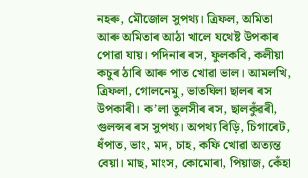নহৰু, মৌজোল সুপথ্য। ত্রিফল, অমিতা আৰু অমিতাৰ আঠা খালে যথেষ্ট উপকাৰ পোৱা যায়। পদিনাৰ ৰস, ফুলকবি, কলীয়া কচুৰ ঠাৰি আৰু পাত খোৱা ভাল। আমলখি, ত্ৰিফলা, গোলনেমু, ভাতঘিলা ছালৰ ৰস উপকাৰী। ক’লা তুলসীৰ ৰস, ছালকুঁৱৰী, গুলন্সৰ ৰস সুপথ্য। অপথ্য বিড়ি, চিগাৰেট, ধঁপাত, ভাং, মদ, চাহ, কফি খোৱা অত্যন্ত বেয়া। মাছ, মাংস, কোমোৰা, পিয়াজ, কেঁহা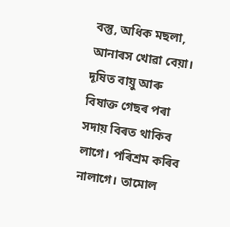বস্তু, অধিক মছলা, আনাৰস খোৱা বেয়া। দূষিত বায়ু আৰু বিষাক্ত গেছৰ পৰা সদায় বিৰত থাকিব লাগে। পৰিশ্ৰম কৰিব নালাগে। তামোল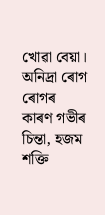খোৱা বেয়া। অনিদ্রা ৰোগ ৰোগৰ কাৰণ গভীৰ চিন্তা, হজম শক্তি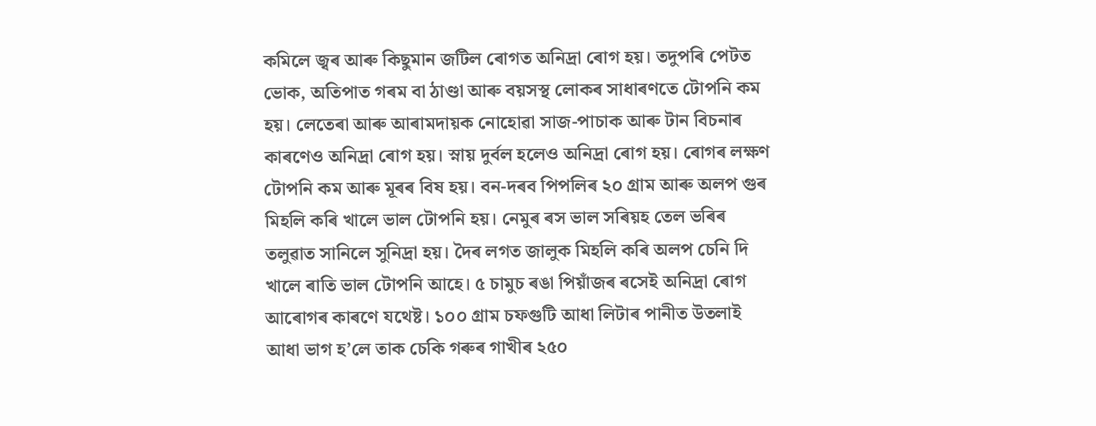কমিলে জ্বৰ আৰু কিছুমান জটিল ৰোগত অনিদ্ৰা ৰোগ হয়। তদুপৰি পেটত ভোক, অতিপাত গৰম বা ঠাণ্ডা আৰু বয়সস্থ লোকৰ সাধাৰণতে টোপনি কম হয়। লেতেৰা আৰু আৰামদায়ক নোহোৱা সাজ-পাচাক আৰু টান বিচনাৰ কাৰণেও অনিদ্রা ৰোগ হয়। স্নায় দুর্বল হলেও অনিদ্রা ৰোগ হয়। ৰোগৰ লক্ষণ টোপনি কম আৰু মূৰৰ বিষ হয়। বন-দৰব পিপলিৰ ২০ গ্রাম আৰু অলপ গুৰ মিহলি কৰি খালে ভাল টোপনি হয়। নেমুৰ ৰস ভাল সৰিয়হ তেল ভৰিৰ তলুৱাত সানিলে সুনিদ্ৰা হয়। দৈৰ লগত জালুক মিহলি কৰি অলপ চেনি দি খালে ৰাতি ভাল টোপনি আহে। ৫ চামুচ ৰঙা পিয়াঁজৰ ৰসেই অনিদ্রা ৰোগ আৰোগৰ কাৰণে যথেষ্ট। ১০০ গ্ৰাম চফগুটি আধা লিটাৰ পানীত উতলাই আধা ভাগ হ’লে তাক চেকি গৰুৰ গাখীৰ ২৫০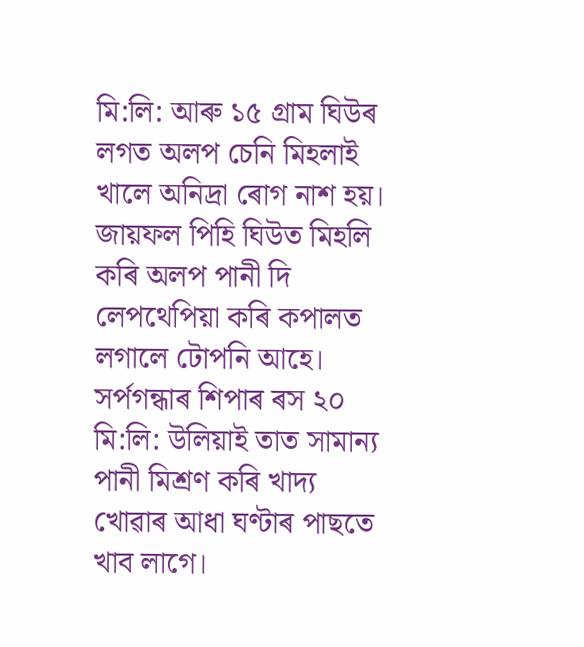মি:লি: আৰু ১৫ গ্ৰাম ঘিউৰ লগত অলপ চেনি মিহলাই খালে অনিদ্রা ৰোগ নাশ হয়। জায়ফল পিহি ঘিউত মিহলি কৰি অলপ পানী দি লেপথেপিয়া কৰি কপালত লগালে টোপনি আহে। সৰ্পগন্ধাৰ শিপাৰ ৰস ২০ মি:লি: উলিয়াই তাত সামান্য পানী মিশ্ৰণ কৰি খাদ্য খোৱাৰ আধা ঘণ্টাৰ পাছতে খাব লাগে।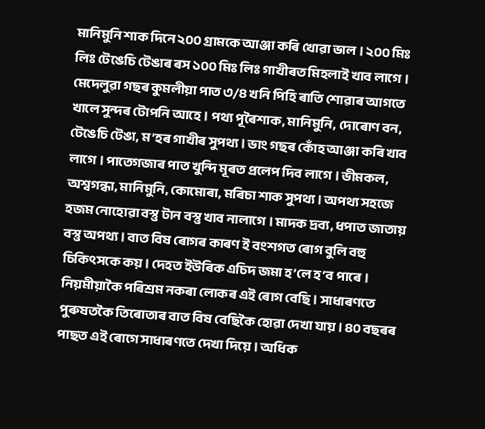মানিমুনি শাক দিনে ২০০ গ্রামকে আঞ্জা কৰি খোৱা ভাল। ২০০ মিঃ লিঃ টেঙেচি টেঙাৰ ৰস ১০০ মিঃ লিঃ গাখীৰত মিহলাই খাব লাগে। মেদেলুৱা গছৰ কুমলীয়া পাত ৩/৪ খনি পিহি ৰাতি শোৱাৰ আগতে খালে সুন্দৰ টোপনি আহে। পথ্য পূৰৈশাক, মানিমুনি, দোৰোণ বন, টেঙেচি টেঙা, ম’হৰ গাখীৰ সুপথ্য। ভাং গছৰ কোঁহ আঞ্জা কৰি খাব লাগে। পাতেগজাৰ পাত খুন্দি মূৰত প্ৰলেপ দিব লাগে। ভীমকল, অশ্বগন্ধা, মানিমুনি, কোমোৰা, মৰিচা শাক সুপথ্য। অপথ্য সহজে হজম নোহোৱা বস্তু টান বস্তু খাব নালাগে। মাদক দ্রব্য, ধপাত জাতায় বস্তু অপথ্য। বাত বিষ ৰোগৰ কাৰণ ই বংশগত ৰোগ বুলি বহু চিকিৎসকে কয়। দেহত ইউৰিক এচিদ জমা হ’লে হ’ব পাৰে। নিয়মীয়াকৈ পৰিশ্ৰম নকৰা লোকৰ এই ৰোগ বেছি। সাধাৰণতে পুৰুষতকৈ তিৰোতাৰ বাত বিষ বেছিকৈ হোৱা দেখা যায়। ৪০ বছৰৰ পাছত এই ৰোগে সাধাৰণতে দেখা দিয়ে। অধিক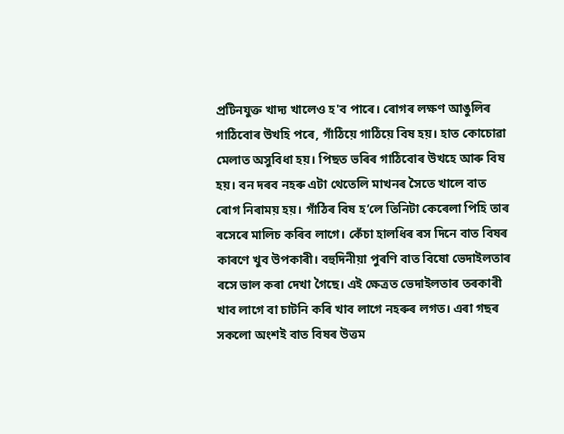প্ৰটিনযুক্ত খাদ্য খালেও হ'ব পাৰে। ৰোগৰ লক্ষণ আঙুলিৰ গাঠিবোৰ উখহি পৰে, গাঁঠিয়ে গাঠিয়ে বিষ হয়। হাত কোচোৱা মেলাত অসুবিধা হয়। পিছত ভৰিৰ গাঠিবোৰ উখহে আৰু বিষ হয়। বন দৰব নহৰু এটা থেতেলি মাখনৰ সৈতে খালে বাত ৰোগ নিৰাময় হয়। গাঁঠিৰ বিষ হ’লে তিনিটা কেৰেলা পিহি তাৰ ৰসেৰে মালিচ কৰিব লাগে। কেঁচা হালধিৰ ৰস দিনে বাত বিষৰ কাৰণে খুব উপকাৰী। বহুদিনীয়া পুৰণি বাত বিষো ভেদাইলতাৰ ৰসে ভাল কৰা দেখা গৈছে। এই ক্ষেত্ৰত ভেদাইলতাৰ তৰকাৰী খাব লাগে বা চাটনি কৰি খাব লাগে নহৰুৰ লগত। এৰা গছৰ সকলো অংশই বাত বিষৰ উত্তম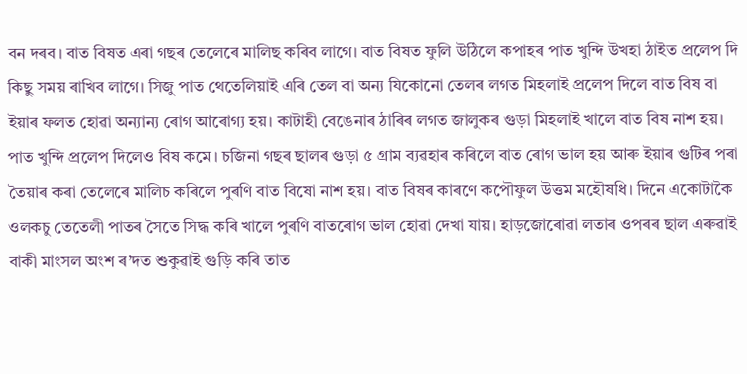বন দৰব। বাত বিষত এৰা গছৰ তেলেৰে মালিছ কৰিব লাগে। বাত বিষত ফুলি উঠিলে কপাহৰ পাত খুন্দি উখহা ঠাইত প্রলেপ দি কিছু সময় ৰাখিব লাগে। সিজু পাত থেতেলিয়াই এৰি তেল বা অন্য যিকোনো তেলৰ লগত মিহলাই প্রলেপ দিলে বাত বিষ বা ইয়াৰ ফলত হোৱা অন্যান্য ৰোগ আৰোগ্য হয়। কাটাহী বেঙেনাৰ ঠাৰিৰ লগত জালুকৰ গুড়া মিহলাই খালে বাত বিষ নাশ হয়। পাত খুন্দি প্রলেপ দিলেও বিষ কমে। চজিনা গছৰ ছালৰ গুড়া ৫ গ্রাম ব্যৱহাৰ কৰিলে বাত ৰোগ ভাল হয় আৰু ইয়াৰ গুটিৰ পৰা তৈয়াৰ কৰা তেলেৰে মালিচ কৰিলে পুৰণি বাত বিষো নাশ হয়। বাত বিষৰ কাৰণে কপৌফুল উত্তম মহৌষধি। দিনে একোটাকৈ ওলকচু তেতেলী পাতৰ সৈতে সিদ্ধ কৰি খালে পুৰণি বাতৰোগ ভাল হোৱা দেখা যায়। হাড়জোৰোৱা লতাৰ ওপৰৰ ছাল এৰুৱাই বাকী মাংসল অংশ ৰ’দত শুকুৱাই গুড়ি কৰি তাত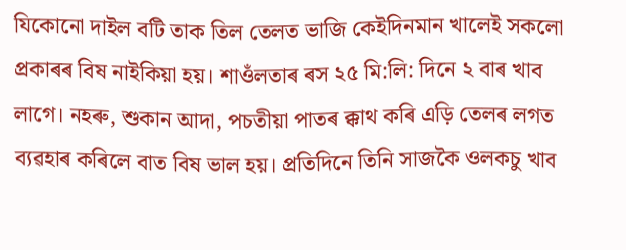যিকোনো দাইল বটি তাক তিল তেলত ভাজি কেইদিনমান খালেই সকলো প্ৰকাৰৰ বিষ নাইকিয়া হয়। শাওঁলতাৰ ৰস ২৫ মি:লি: দিনে ২ বাৰ খাব লাগে। নহৰু, শুকান আদা, পচতীয়া পাতৰ ক্কাথ কৰি এড়ি তেলৰ লগত ব্যৱহাৰ কৰিলে বাত বিষ ভাল হয়। প্ৰতিদিনে তিনি সাজকৈ ওলকচু খাব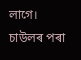লাগে। চাউলৰ পৰা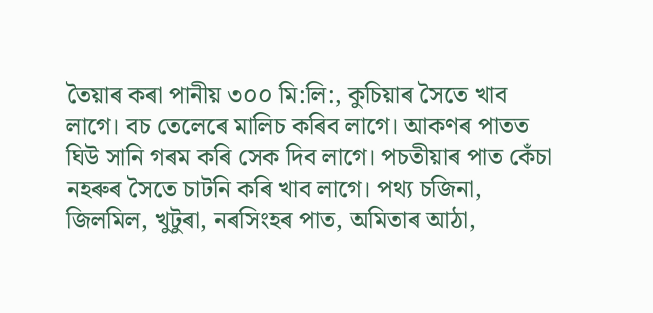তৈয়াৰ কৰা পানীয় ৩০০ মি:লি:, কুচিয়াৰ সৈতে খাব লাগে। বচ তেলেৰে মালিচ কৰিব লাগে। আকণৰ পাতত ঘিউ সানি গৰম কৰি সেক দিব লাগে। পচতীয়াৰ পাত কেঁচা নহৰুৰ সৈতে চাটনি কৰি খাব লাগে। পথ্য চজিনা, জিলমিল, খুটুৰা, নৰসিংহৰ পাত, অমিতাৰ আঠা,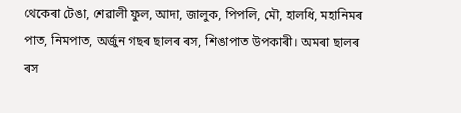থেকেৰা টেঙা, শেৱালী ফুল, আদা, জালুক, পিপলি, মৌ, হালধি, মহানিমৰ পাত, নিমপাত, অৰ্জুন গছৰ ছালৰ ৰস, শিঙাপাত উপকাৰী। অমৰা ছালৰ ৰস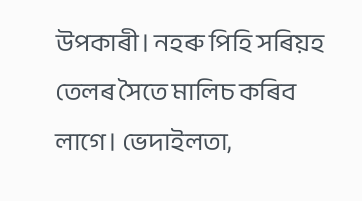উপকাৰী। নহৰু পিহি সৰিয়হ তেলৰ সৈতে মালিচ কৰিব লাগে। ভেদাইলতা,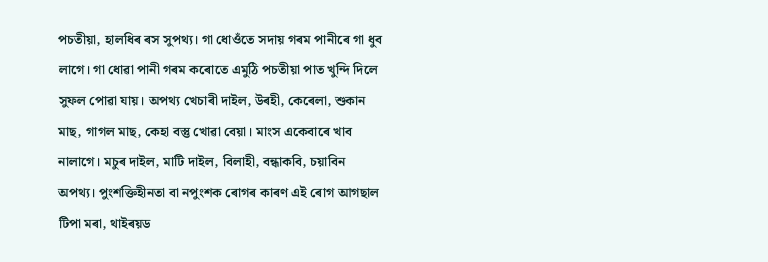পচতীয়া, হালধিৰ ৰস সুপথ্য। গা ধোওঁতে সদায় গৰম পানীৰে গা ধুব লাগে। গা ধোৱা পানী গৰম কৰোতে এমুঠি পচতীয়া পাত খুন্দি দিলে সুফল পোৱা যায়। অপথ্য খেচাৰী দাইল, উৰহী, কেৰেলা, শুকান মাছ, গাগল মাছ, কেহা বস্তু খোৱা বেয়া। মাংস একেবাৰে খাব নালাগে। মচুৰ দাইল, মাটি দাইল, বিলাহী, বন্ধাকবি, চয়াবিন অপথ্য। পুংশক্তিহীনতা বা নপুংশক ৰোগৰ কাৰণ এই ৰোগ আগছাল টিপা মৰা, থাইৰয়ড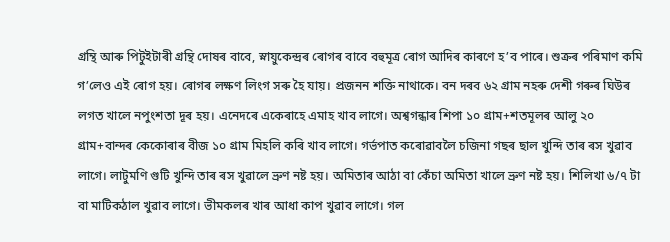গ্ৰন্থি আৰু পিটুইটাৰী গ্ৰন্থি দোষৰ বাবে, স্নায়ুকেন্দ্ৰৰ ৰোগৰ বাবে বহুমূত্ৰ ৰোগ আদিৰ কাৰণে হ’ব পাৰে। শুক্ৰৰ পৰিমাণ কমি গ’লেও এই ৰোগ হয়। ৰোগৰ লক্ষণ লিংগ সৰু হৈ যায়। প্ৰজনন শক্তি নাথাকে। বন দৰব ৬২ গ্ৰাম নহৰু দেশী গৰুৰ ঘিউৰ লগত খালে নপুংশতা দূৰ হয়। এনেদৰে একেৰাহে এমাহ খাব লাগে। অশ্বগন্ধাৰ শিপা ১০ গ্ৰাম+শতমূলৰ আলু ২০ গ্ৰাম+বান্দৰ কেকোৰাৰ বীজ ১০ গ্ৰাম মিহলি কৰি খাব লাগে। গৰ্ভপাত কৰোৱাবলৈ চজিনা গছৰ ছাল খুন্দি তাৰ ৰস খুৱাব লাগে। লাটুমণি গুটি খুন্দি তাৰ ৰস খুৱালে ভ্ৰুণ নষ্ট হয়। অমিতাৰ আঠা বা কেঁচা অমিতা খালে ভ্ৰুণ নষ্ট হয়। শিলিখা ৬/৭ টা বা মাটিকঠাল খুৱাব লাগে। ভীমকলৰ খাৰ আধা কাপ খুৱাব লাগে। গল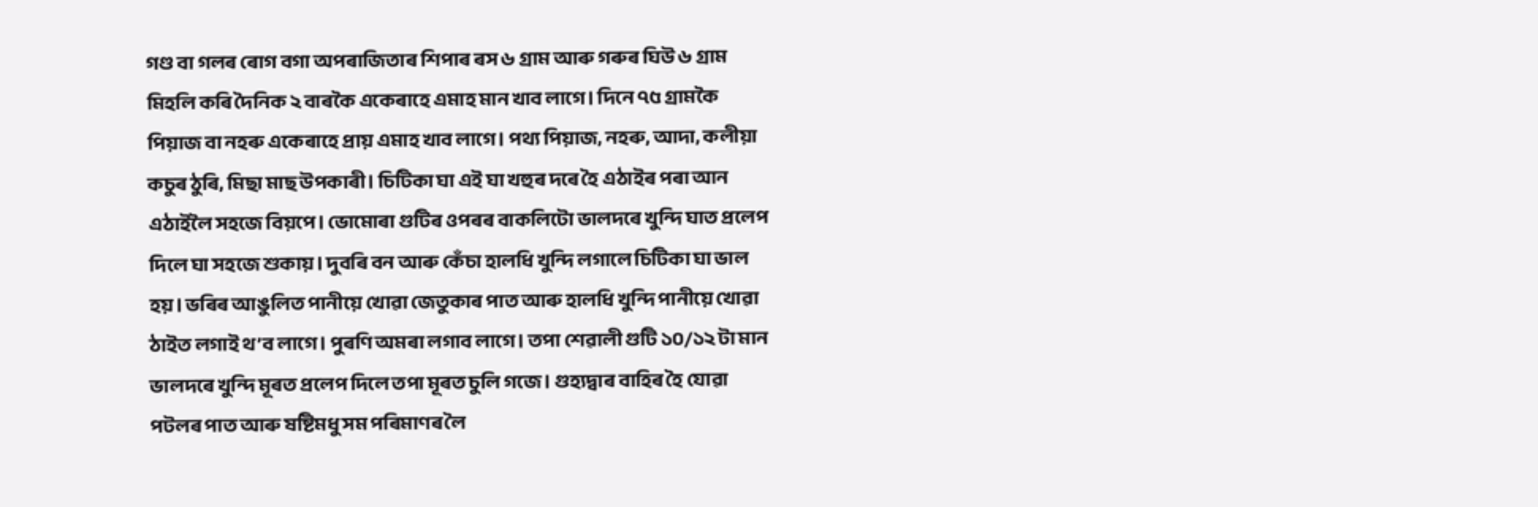গণ্ড বা গলৰ ৰোগ বগা অপৰাজিতাৰ শিপাৰ ৰস ৬ গ্ৰাম আৰু গৰুৰ ঘিউ ৬ গ্ৰাম মিহলি কৰি দৈনিক ২ বাৰকৈ একেৰাহে এমাহ মান খাব লাগে। দিনে ৭৫ গ্ৰামকৈ পিয়াজ বা নহৰু একেৰাহে প্ৰায় এমাহ খাব লাগে। পথ্য পিয়াজ, নহৰু, আদা, কলীয়া কচুৰ ঠুৰি, মিছা মাছ উপকাৰী। চিটিকা ঘা এই ঘা খহুৰ দৰে হৈ এঠাইৰ পৰা আন এঠাইলৈ সহজে বিয়পে। ভোমোৰা গুটিৰ ওপৰৰ বাকলিটো ভালদৰে খুন্দি ঘাত প্ৰলেপ দিলে ঘা সহজে শুকায়। দুবৰি বন আৰু কেঁচা হালধি খুন্দি লগালে চিটিকা ঘা ভাল হয়। ভৰিৰ আঙুলিত পানীয়ে খোৱা জেতুকাৰ পাত আৰু হালধি খুন্দি পানীয়ে খোৱা ঠাইত লগাই থ’ব লাগে। পুৰণি অমৰা লগাব লাগে। তপা শেৱালী গুটি ১০/১২ টা মান ভালদৰে খুন্দি মূৰত প্ৰলেপ দিলে তপা মূৰত চুলি গজে। গুহ্যদ্বাৰ বাহিৰ হৈ যোৱা পটলৰ পাত আৰু ষষ্টিমধু সম পৰিমাণৰ লৈ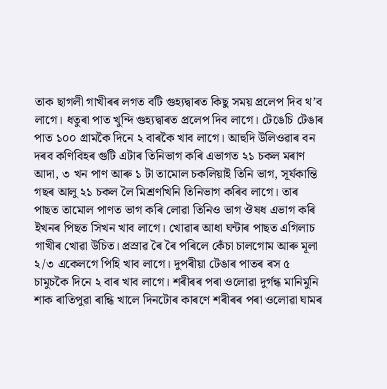তাক ছাগলী গাখীৰৰ লগত বটি গুহ্যদ্বাৰত কিছু সময় প্ৰলেপ দিব থ’ব লাগে। ধতুৰা পাত খুন্দি গুহ্যদ্বাৰত প্ৰলেপ দিব লাগে। টেঙেচি টেঙাৰ পাত ১০০ গ্ৰামকৈ দিনে ২ বাৰকৈ খাব লাগে। আহুদি উলিওৱাৰ বন দৰব কণিবিহৰ গুটি এটাৰ তিনিভাগ কৰি এভাগত ২১ চকল মৰাণ আদা, ৩ খন পাণ আৰু ১ টা তামোল চকলিয়াই তিনি ভাগ, সূৰ্যকান্তি গছৰ আলু ২১ চকল লৈ মিশ্ৰণখিনি তিনিভাগ কৰিব লাগে। তাৰ পাছত তামোল পাণত ভাগ কৰি লোৱা তিনিও ভাগ ঔষধ এভাগ কৰি ইখনৰ পিছত সিখন খাব লাগে। খোৱাৰ আধা ঘন্টাৰ পাছত এগিলাচ গাখীৰ খোৱা উচিত। প্ৰস্ৰাৱ ৰৈ ৰৈ পৰিলে কেঁচা চালগোম আৰু মূলা ২/৩ একেলগে পিহি খাব লাগে। দুপৰীয়া টেঙাৰ পাতৰ ৰস ৫ চামুচকৈ দিনে ২ বাৰ খাব লাগে। শৰীৰৰ পৰা ওলোৱা দুৰ্গন্ধ মানিমুনি শাক ৰাতিপুৱা ৰান্ধি খালে দিনটোৰ কাৰণে শৰীৰৰ পৰা ওলোৱা ঘামৰ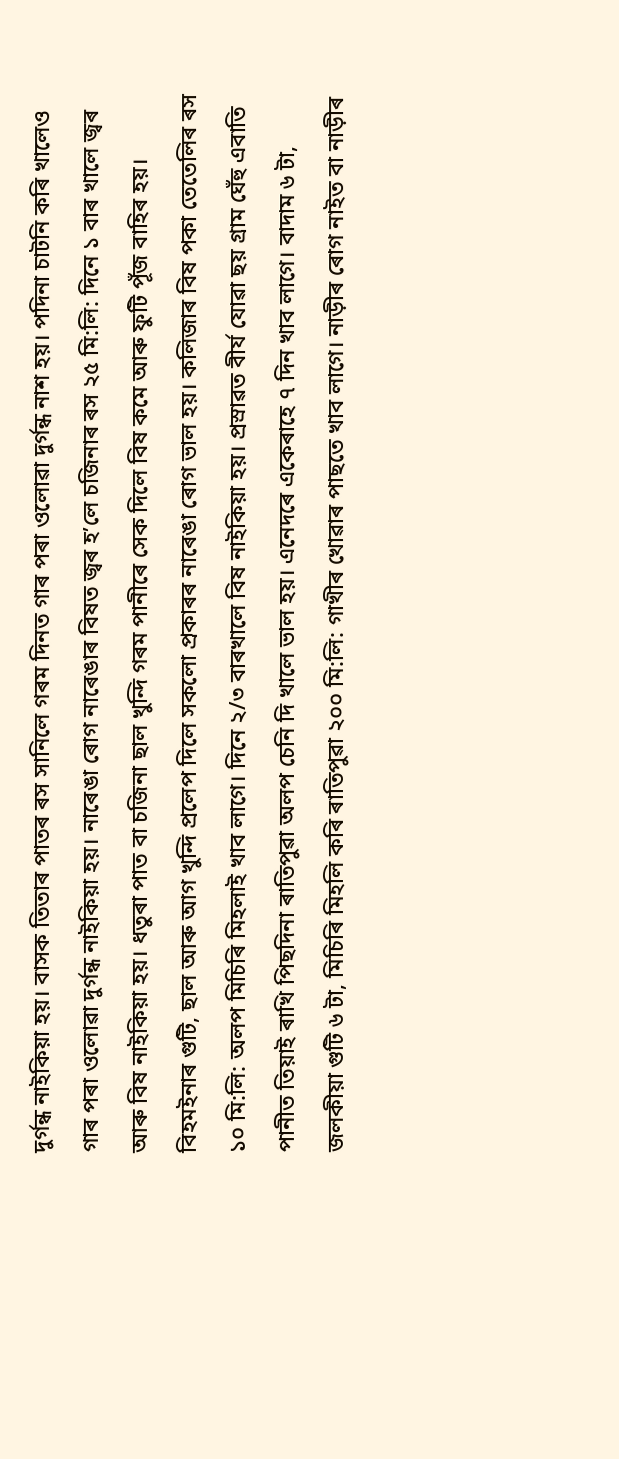দুৰ্গন্ধ নাইকিয়া হয়। বাসক তিতাৰ পাতৰ ৰস সানিলে গৰম দিনত গাৰ পৰা ওলোৱা দুৰ্গন্ধ নাশ হয়। পদিনা চাটনি কৰি খালেও গাৰ পৰা ওলোৱা দুৰ্গন্ধ নাইকিয়া হয়। নাৰেঙা ৰোগ নাৰেঙাৰ বিষত জ্বৰ হ’লে চজিনাৰ ৰস ২৫ মি:লি: দিনে ১ বাৰ খালে জ্বৰ আৰু বিষ নাইকিয়া হয়। ধতুৰা পাত বা চজিনা ছাল খুন্দি গৰম পানীৰে সেক দিলে বিষ কমে আৰু ফুটি পূঁজ বাহিৰ হয়। বিহমইনাৰ গুটি, ছাল আৰু আগ খুন্দি প্ৰলেপ দিলে সকলো প্ৰকাৰৰ নাৰেঙা ৰোগ ভাল হয়। কলিজাৰ বিষ পকা তেতেলিৰ ৰস ১০ মি:লি: অলপ মিচিৰি মিহলাই খাব লাগে। দিনে ২/৩ বাৰখালে বিষ নাইকিয়া হয়। প্ৰস্ৰাৱত বীৰ্য যোৱা ছয় গ্ৰাম ঘেঁহু এবাতি পানীত তিয়াই ৰাখি পিছদিনা ৰাতিপুৱা অলপ চেনি দি খালে ভাল হয়। এনেদৰে একেৰাহে ৭ দিন খাব লাগে। বাদাম ৬ টা, জলকীয়া গুটি ৬ টা, মিচিৰি মিহলি কৰি ৰাতিপুৱা ২০০ মি:লি: গাখীৰ খোৱাৰ পাছতে খাব লাগে। নাড়ীৰ ৰোগ নাইত বা নাড়ীৰ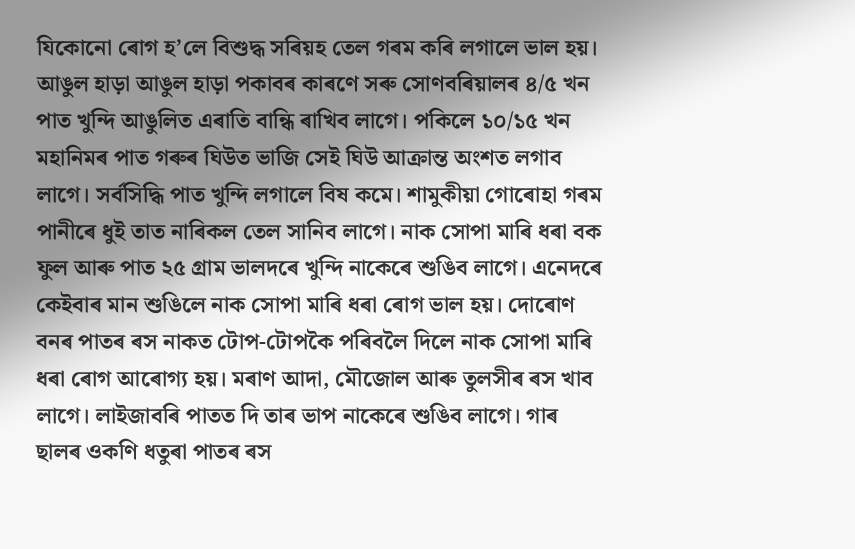যিকোনো ৰোগ হ’লে বিশুদ্ধ সৰিয়হ তেল গৰম কৰি লগালে ভাল হয়। আঙুল হাড়া আঙুল হাড়া পকাবৰ কাৰণে সৰু সোণবৰিয়ালৰ ৪/৫ খন পাত খুন্দি আঙুলিত এৰাতি বান্ধি ৰাখিব লাগে। পকিলে ১০/১৫ খন মহানিমৰ পাত গৰুৰ ঘিউত ভাজি সেই ঘিউ আক্ৰান্ত অংশত লগাব লাগে। সৰ্বসিদ্ধি পাত খুন্দি লগালে বিষ কমে। শামুকীয়া গোৰোহা গৰম পানীৰে ধুই তাত নাৰিকল তেল সানিব লাগে। নাক সোপা মাৰি ধৰা বক ফুল আৰু পাত ২৫ গ্ৰাম ভালদৰে খুন্দি নাকেৰে শুঙিব লাগে। এনেদৰে কেইবাৰ মান শুঙিলে নাক সোপা মাৰি ধৰা ৰোগ ভাল হয়। দোৰোণ বনৰ পাতৰ ৰস নাকত টোপ-টোপকৈ পৰিবলৈ দিলে নাক সোপা মাৰি ধৰা ৰোগ আৰোগ্য হয়। মৰাণ আদা, মৌজোল আৰু তুলসীৰ ৰস খাব লাগে। লাইজাবৰি পাতত দি তাৰ ভাপ নাকেৰে শুঙিব লাগে। গাৰ ছালৰ ওকণি ধতুৰা পাতৰ ৰস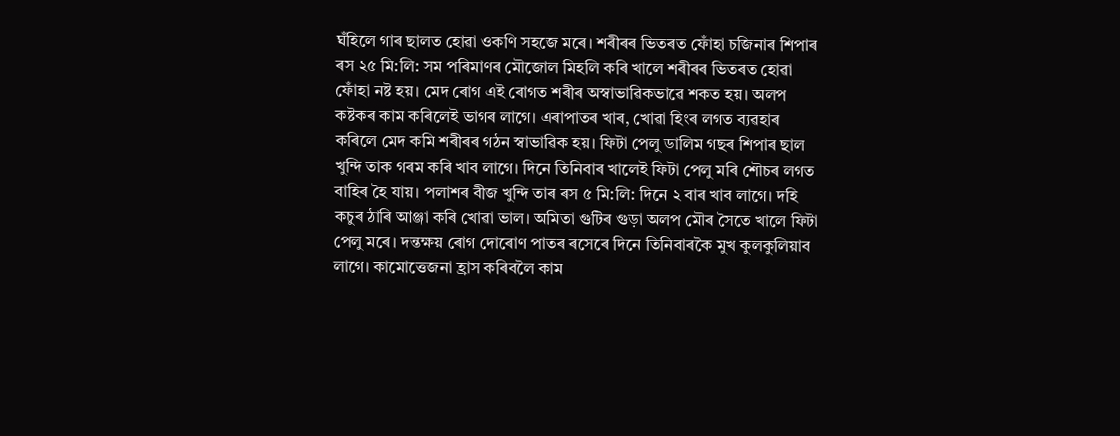ঘঁহিলে গাৰ ছালত হোৱা ওকণি সহজে মৰে। শৰীৰৰ ভিতৰত ফোঁহা চজিনাৰ শিপাৰ ৰস ২৫ মি:লি: সম পৰিমাণৰ মৌজোল মিহলি কৰি খালে শৰীৰৰ ভিতৰত হোৱা ফোঁহা নষ্ট হয়। মেদ ৰোগ এই ৰোগত শৰীৰ অস্বাভাৱিকভাৱে শকত হয়। অলপ কষ্টকৰ কাম কৰিলেই ভাগৰ লাগে। এৰাপাতৰ খাৰ, খোৱা হিংৰ লগত ব্যৱহাৰ কৰিলে মেদ কমি শৰীৰৰ গঠন স্বাভাৱিক হয়। ফিটা পেলু ডালিম গছৰ শিপাৰ ছাল খুন্দি তাক গৰম কৰি খাব লাগে। দিনে তিনিবাৰ খালেই ফিটা পেলু মৰি শৌচৰ লগত বাহিৰ হৈ যায়। পলাশৰ বীজ খুন্দি তাৰ ৰস ৫ মি:লি: দিনে ২ বাৰ খাব লাগে। দহি কচুৰ ঠাৰি আঞ্জা কৰি খোৱা ভাল। অমিতা গুটিৰ গুড়া অলপ মৌৰ সৈতে খালে ফিটা পেলু মৰে। দন্তক্ষয় ৰোগ দোৰোণ পাতৰ ৰসেৰে দিনে তিনিবাৰকৈ মুখ কুলকুলিয়াব লাগে। কামোত্তেজনা হ্ৰাস কৰিবলৈ কাম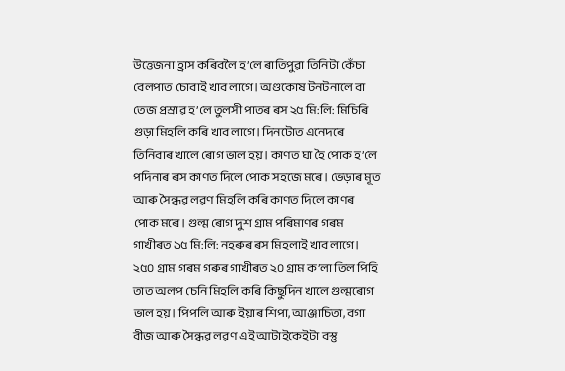উত্তেজনা হ্ৰাস কৰিবলৈ হ’লে ৰাতিপুৱা তিনিটা কেঁচা বেলপাত চোবাই খাব লাগে। অণ্ডকোষ টনটনালে বা তেজ প্ৰস্ৰাৱ হ’লে তুলসী পাতৰ ৰস ২৫ মি:লি: মিচিৰি গুড়া মিহলি কৰি খাব লাগে। দিনটোত এনেদৰে তিনিবাৰ খালে ৰোগ ভাল হয়। কাণত ঘা হৈ পোক হ’লে পদিনাৰ ৰস কাণত দিলে পোক সহজে মৰে। ভেড়াৰ মূত আৰু সৈন্ধৱ লৱণ মিহলি কৰি কাণত দিলে কাণৰ পোক মৰে। গুল্ম ৰোগ দুশ গ্ৰাম পৰিমাণৰ গৰম গাখীৰত ১৫ মি:লি: নহৰুৰ ৰস মিহলাই খাব লাগে। ২৫০ গ্ৰাম গৰম গৰুৰ গাখীৰত ২০ গ্ৰাম ক’লা তিল পিহি তাত অলপ চেনি মিহলি কৰি কিছুদিন খালে গুল্মৰোগ ভাল হয়। পিপলি আৰু ইয়াৰ শিপা, আঞ্জাচিতা, বগা বীজ আৰু সৈন্ধৱ লৱণ এই আটাইকেইটা বস্তু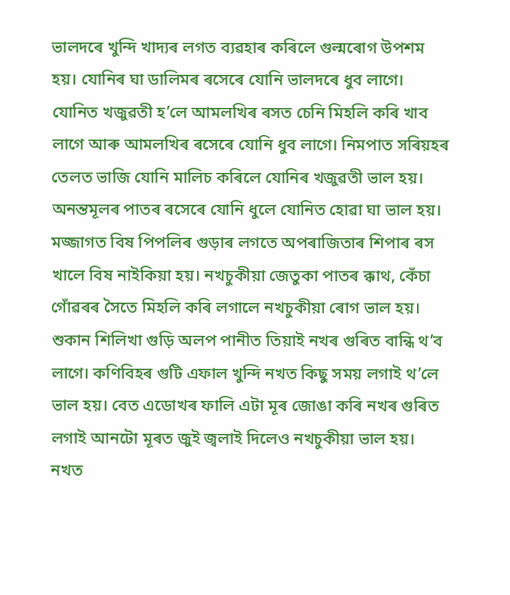ভালদৰে খুন্দি খাদ্যৰ লগত ব্যৱহাৰ কৰিলে গুল্মৰোগ উপশম হয়। যোনিৰ ঘা ডালিমৰ ৰসেৰে যোনি ভালদৰে ধুব লাগে। যোনিত খজুৱতী হ’লে আমলখিৰ ৰসত চেনি মিহলি কৰি খাব লাগে আৰু আমলখিৰ ৰসেৰে যোনি ধুব লাগে। নিমপাত সৰিয়হৰ তেলত ভাজি যোনি মালিচ কৰিলে যোনিৰ খজুৱতী ভাল হয়। অনন্তমূলৰ পাতৰ ৰসেৰে যোনি ধুলে যোনিত হোৱা ঘা ভাল হয়। মজ্জাগত বিষ পিপলিৰ গুড়াৰ লগতে অপৰাজিতাৰ শিপাৰ ৰস খালে বিষ নাইকিয়া হয়। নখচুকীয়া জেতুকা পাতৰ ক্কাথ, কেঁচা গোঁৱৰৰ সৈতে মিহলি কৰি লগালে নখচুকীয়া ৰোগ ভাল হয়। শুকান শিলিখা গুড়ি অলপ পানীত তিয়াই নখৰ গুৰিত বান্ধি থ’ব লাগে। কণিবিহৰ গুটি এফাল খুন্দি নখত কিছু সময় লগাই থ’লে ভাল হয়। বেত এডোখৰ ফালি এটা মূৰ জোঙা কৰি নখৰ গুৰিত লগাই আনটো মূৰত জুই জ্বলাই দিলেও নখচুকীয়া ভাল হয়। নখত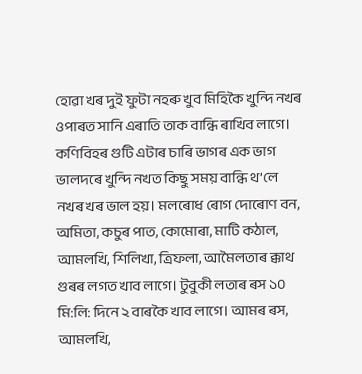হোৱা খৰ দুই ফুটা নহৰু খুব মিহিকৈ খুন্দি নখৰ ওপাৰত সানি এৰাতি তাক বান্ধি ৰাখিব লাগে। কণিবিহৰ গুটি এটাৰ চাৰি ভাগৰ এক ভাগ ভালদৰে খুন্দি নখত কিছু সময় বান্ধি থ’লে নখৰ খৰ ভাল হয়। মলৰোধ ৰোগ দোৰোণ বন, অমিতা, কচুৰ পাত, কোমোৰা, মাটি কঠাল, আমলখি, শিলিখা, ত্ৰিফলা, আমৈলতাৰ ক্কাথ গুৰৰ লগত খাব লাগে। টুবুকী লতাৰ ৰস ১০ মি:লি: দিনে ২ বাৰকৈ খাব লাগে। আমৰ ৰস, আমলখি,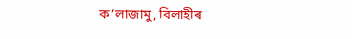ক’লাজামু, বিলাহীৰ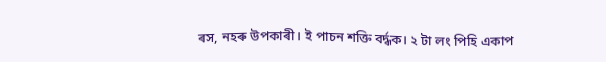ৰস, নহৰু উপকাৰী। ই পাচন শক্তি বৰ্দ্ধক। ২ টা লং পিহি একাপ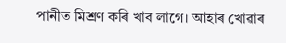পানীত মিশ্ৰণ কৰি খাব লাগে। আহাৰ খোৱাৰ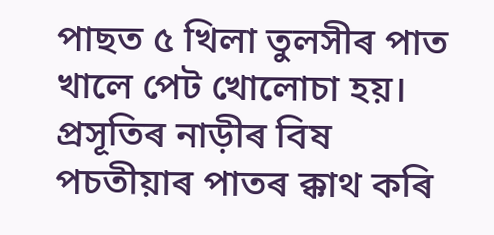পাছত ৫ খিলা তুলসীৰ পাত খালে পেট খোলোচা হয়। প্ৰসূতিৰ নাড়ীৰ বিষ পচতীয়াৰ পাতৰ ক্কাথ কৰি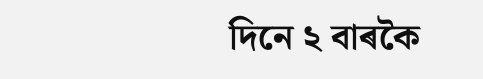দিনে ২ বাৰকৈ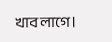খাব লাগে।